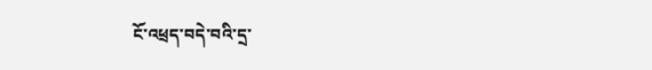ངོ་འཕྲད་བདེ་བའི་དྲ་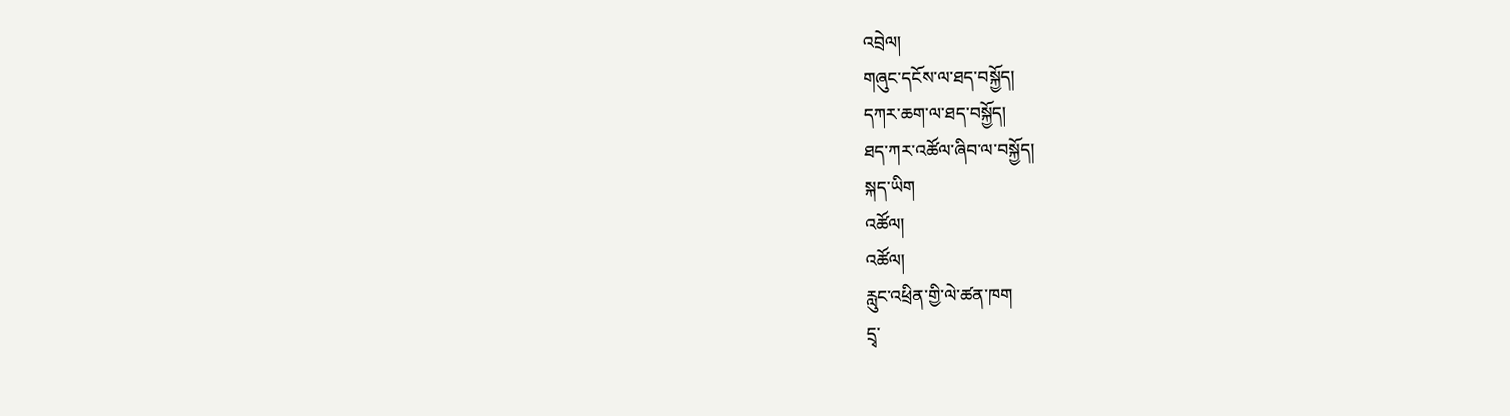འབྲེལ།
གཞུང་དངོས་ལ་ཐད་བསྐྱོད།
དཀར་ཆག་ལ་ཐད་བསྐྱོད།
ཐད་ཀར་འཚོལ་ཞིབ་ལ་བསྐྱོད།
སྐད་ཡིག
འཚོལ།
འཚོལ།
རླུང་འཕྲིན་གྱི་ལེ་ཚན་ཁག
དྲྭ་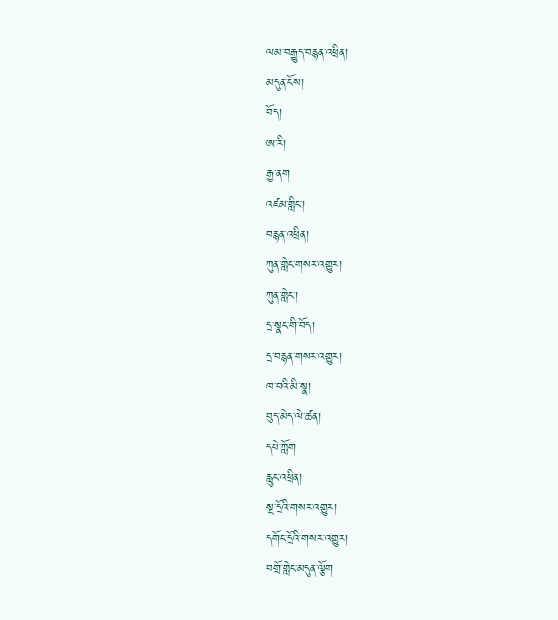ལམ་བརྒྱུད་བརྙན་འཕྲིན།
མདུན་ངོས།
བོད།
ཨ་རི།
རྒྱ་ནག
འཛམ་གླིང་།
བརྙན་འཕྲིན།
ཀུན་གླེང་གསར་འགྱུར།
ཀུན་གླེང་།
དྲ་སྣང་གི་བོད།
དྲ་བརྙན་གསར་འགྱུར།
ཁ་བའི་མི་སྣ།
བུད་མེད་ལེ་ཚན།
དཔེ་ཀློག
རླུང་འཕྲིན།
སྔ་དྲོའི་གསར་འགྱུར།
དགོང་དྲོའི་གསར་འགྱུར།
བགྲོ་གླེང་མདུན་ལྕོག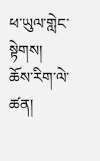ཕ་ཡུལ་གླེང་སྟེགས།
ཆོས་རིག་ལེ་ཚན།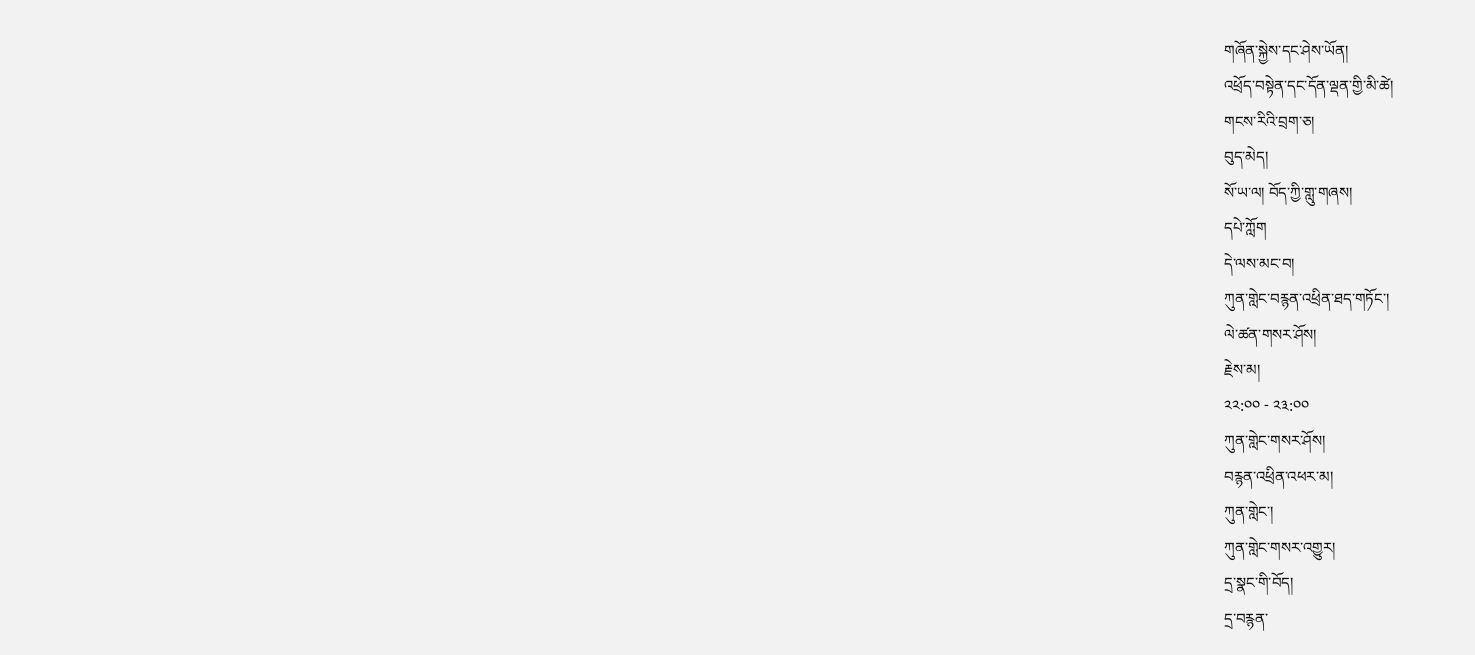གཞོན་སྐྱེས་དང་ཤེས་ཡོན།
འཕྲོད་བསྟེན་དང་དོན་ལྡན་གྱི་མི་ཚེ།
གངས་རིའི་བྲག་ཅ།
བུད་མེད།
སོ་ཡ་ལ། བོད་ཀྱི་གླུ་གཞས།
དཔེ་ཀློག
དེ་ལས་མང་བ།
ཀུན་གླེང་བརྙན་འཕྲིན་ཐད་གཏོང་།
ལེ་ཚན་གསར་ཤོས།
རྗེས་མ།
༢༢:༠༠ - ༢༣:༠༠
ཀུན་གླེང་གསར་ཤོས།
བརྙན་འཕྲིན་འཕར་མ།
ཀུན་གླེང་།
ཀུན་གླེང་གསར་འགྱུར།
དྲ་སྣང་གི་བོད།
དྲ་བརྙན་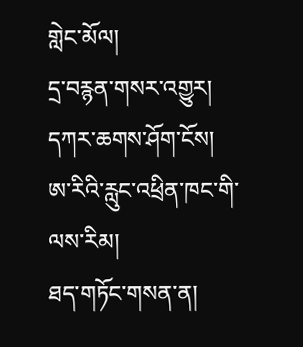གླེང་མོལ།
དྲ་བརྙན་གསར་འགྱུར།
དཀར་ཆགས་ཤོག་ངོས།
ཨ་རིའི་རླུང་འཕྲིན་ཁང་གི་ལས་རིམ།
ཐད་གཏོང་གསན་ན།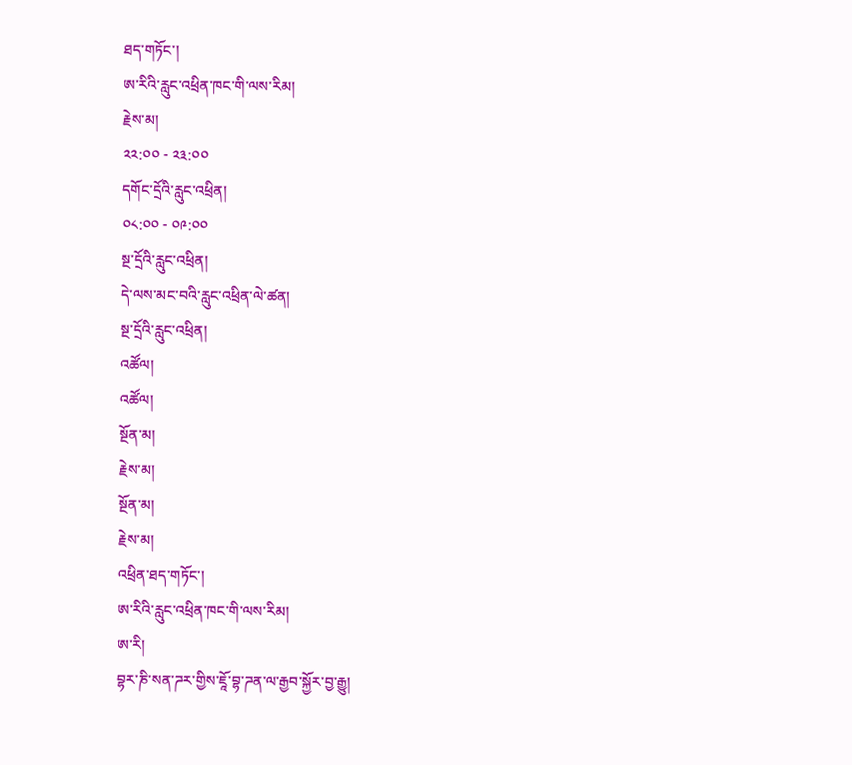ཐད་གཏོང་།
ཨ་རིའི་རླུང་འཕྲིན་ཁང་གི་ལས་རིམ།
རྗེས་མ།
༢༢:༠༠ - ༢༣:༠༠
དགོང་དྲོའི་རླུང་འཕྲིན།
༠༨:༠༠ - ༠༩:༠༠
སྔ་དྲོའི་རླུང་འཕྲིན།
དེ་ལས་མང་བའི་རླུང་འཕྲིན་ལེ་ཚན།
སྔ་དྲོའི་རླུང་འཕྲིན།
འཚོལ།
འཚོལ།
སྔོན་མ།
རྗེས་མ།
སྔོན་མ།
རྗེས་མ།
འཕྲིན་ཐད་གཏོང་།
ཨ་རིའི་རླུང་འཕྲིན་ཁང་གི་ལས་རིམ།
ཨ་རི།
བྷར་ཎི་སན་ཌར་གྱིས་ཇཱོ་བྷ་ཌན་ལ་རྒྱབ་སྐྱོར་བྱ་རྒྱུ།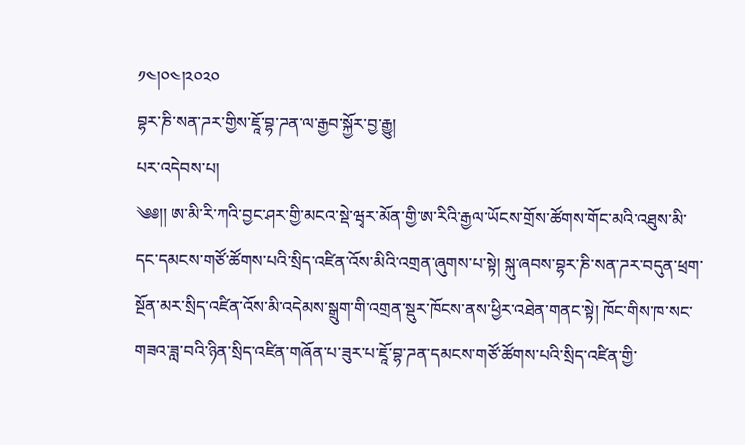༡༤།༠༤།༢༠༢༠
བྷར་ཎི་སན་ཌར་གྱིས་ཇཱོ་བྷ་ཌན་ལ་རྒྱབ་སྐྱོར་བྱ་རྒྱུ།
པར་འདེབས་པ།
༄༅།། ཨ་མི་རི་ཀའི་བྱང་ཤར་གྱི་མངའ་སྡེ་ཝྭར་མོན་གྱི་ཨ་རིའི་རྒྱལ་ཡོངས་གྲོས་ཚོགས་གོང་མའི་འཐུས་མི་དང་དམངས་གཙོ་ཚོགས་པའི་སྲིད་འཛིན་འོས་མིའི་འགྲན་ཞུགས་པ་སྟེ། སྐུ་ཞབས་བྷར་ཎི་སན་ཌར་བདུན་ཕྲག་སྔོན་མར་སྲིད་འཛིན་འོས་མི་འདེམས་སྒྲུག་གི་འགྲན་སྡུར་ཁོངས་ནས་ཕྱིར་འཐེན་གནང་སྟེ། ཁོང་གིས་ཁ་སང་གཟའ་ཟླ་བའི་ཉིན་སྲིད་འཛིན་གཞོན་པ་ཟུར་པ་ཇཱོ་བྷ་ཌན་དམངས་གཙོ་ཚོགས་པའི་སྲིད་འཛིན་གྱི་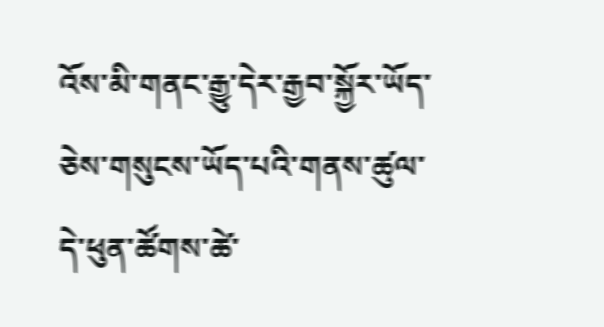འོས་མི་གནང་རྒྱུ་དེར་རྒྱབ་སྐྱོར་ཡོད་ཅེས་གསུངས་ཡོད་པའི་གནས་ཚུལ་དེ་ཕུན་ཚོགས་ཚེ་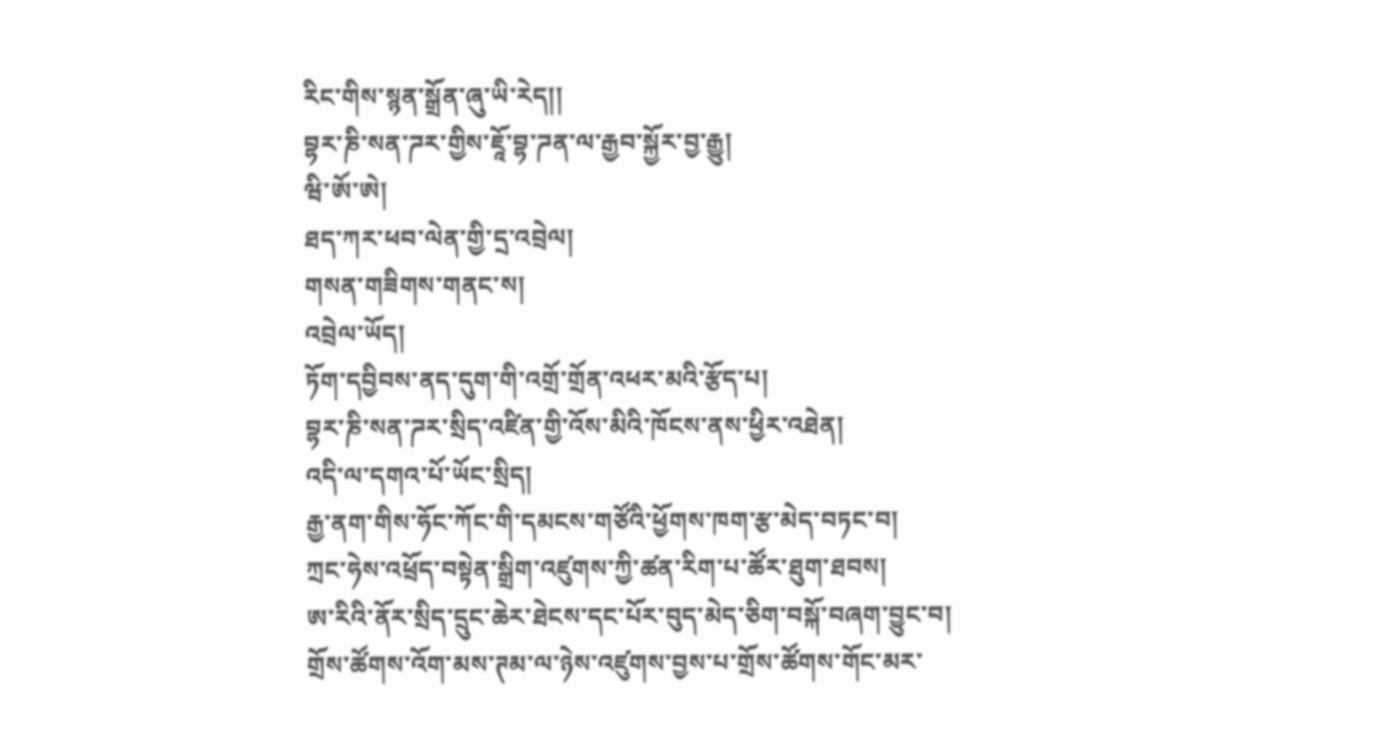རིང་གིས་སྙན་སྒྲོན་ཞུ་ཡི་རེད།།
བྷར་ཎི་སན་ཌར་གྱིས་ཇཱོ་བྷ་ཌན་ལ་རྒྱབ་སྐྱོར་བྱ་རྒྱུ།
ཝི་ཨོ་ཨེ།
ཐད་ཀར་ཕབ་ལེན་གྱི་དྲ་འབྲེལ།
གསན་གཟིགས་གནང་ས།
འབྲེལ་ཡོད།
ཏོག་དབྱིབས་ནད་དུག་གི་འགྲོ་གྲོན་འཕར་མའི་རྩོད་པ།
བྷར་ཎི་སན་ཌར་སྲིད་འཛིན་གྱི་འོས་མིའི་ཁོངས་ནས་ཕྱིར་འཐེན།
འདི་ལ་དགའ་པོ་ཡོང་སྲིད།
རྒྱ་ནག་གིས་ཧོང་ཀོང་གི་དམངས་གཙོའི་ཕྱོགས་ཁག་རྩ་མེད་བཏང་བ།
ཀྲང་ཧེས་འཕྲོད་བསྟེན་སྒྲིག་འཛུགས་ཀྱི་ཚན་རིག་པ་ཚོར་ཐུག་ཐབས།
ཨ་རིའི་ནོར་སྲིད་དྲུང་ཆེར་ཐེངས་དང་པོར་བུད་མེད་ཅིག་བསྐོ་བཞག་བྱུང་བ།
གྲོས་ཚོགས་འོག་མས་ཊམ་ལ་ཉེས་འཛུགས་བྱས་པ་གྲོས་ཚོགས་གོང་མར་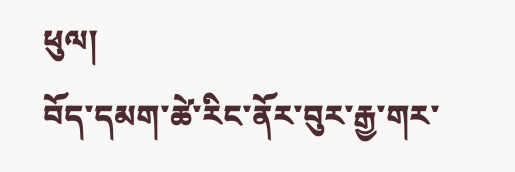ཕུལ།
བོད་དམག་ཚེ་རིང་ནོར་བུར་རྒྱ་གར་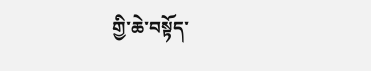གྱི་ཆེ་བསྟོད་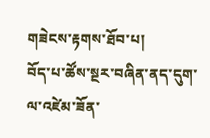གཟེངས་རྟགས་ཐོབ་པ།
བོད་པ་ཚོས་སྔར་བཞིན་ནད་དུག་ལ་འཛེམ་ཟོན་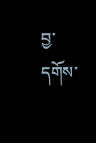བྱ་དགོས་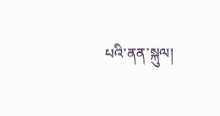པའི་ནན་སྐུལ།